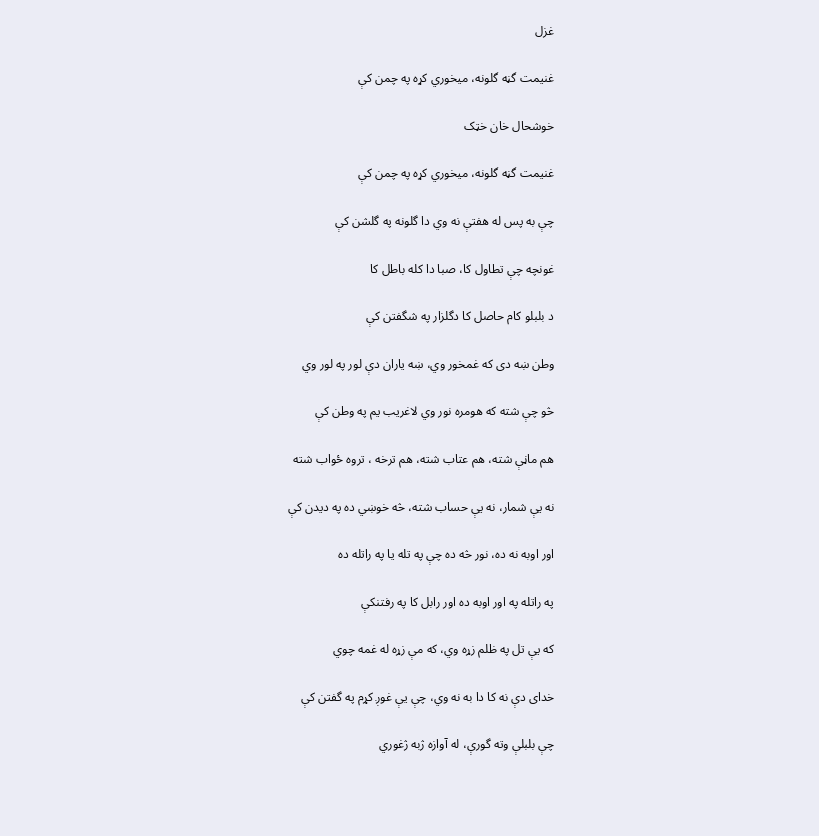غزل

غنيمت گڼه گلونه، ميخوري کړه په چمن کې

خوشحال خان خټک

غنيمت گڼه گلونه، ميخوري کړه په چمن کې

چې به پس له هفتې نه وي دا گلونه په گلشن کې

غونچه چې تطاول کا، صبا دا کله باطل کا

د بلبلو کام حاصل کا دگلزار په شگفتن کې

وطن ښه دی که غمخور وي، ښه ياران دې لور په لور وي

څو چې شته که هومره نور وي لاغريب يم په وطن کې

هم ماڼې شته، هم عتاب شته، هم ترخه ، تروه ځواب شته

نه يې شمار، نه يې حساب شته، څه خوښي ده په ديدن کې

اور اوبه نه ده، نور څه ده چې په تله يا په راتله ده

په راتله په اور اوبه ده اور رابل کا په رفتنکې

که يې تل په ظلم زړه وي، که مې زړه له غمه چوي

خدای دې نه کا دا به نه وي، چې يې غوږ کړم په گفتن کې

چې بلبلې وته گورې، له آوازه ژبه ژغوري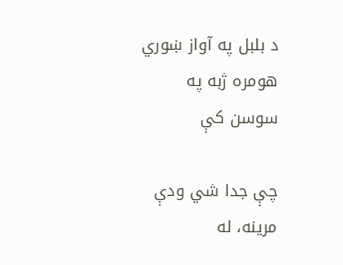د بلبل په آواز ښوري هومره ژبه په سوسن کې

چې جدا شي ودې مرينه، له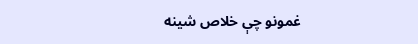غمونو چې خلاص شينه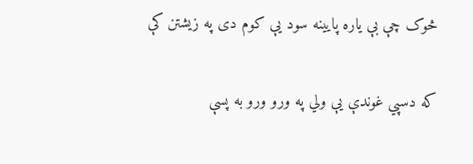څوک چې بې ياره پايينه سود يې کوم دی په زيشتن کې

که دسپي غوندې يې ولي په ورو ورو به پسې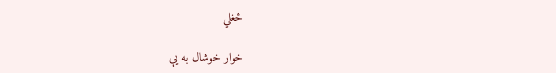ځغلي

خوار خوشال به يې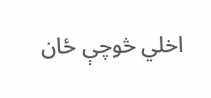اخلي څوچې ځان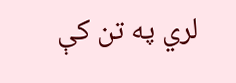لري په تن کې